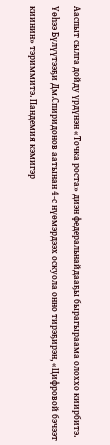Ааспыт сылга дойду үрдүнэн «Точка роста» диэн федеральнайдааҕы бырагыраама олоххо киирбитэ. Үөһээ Бүлүүтээҕи Дм.Спиридонов аатынан 4-с нүөмэрдээх оскуола онно тирэҕирэн, «Цифровой бэчээт киинин» тэриммитэ. Пандемия кэмигэр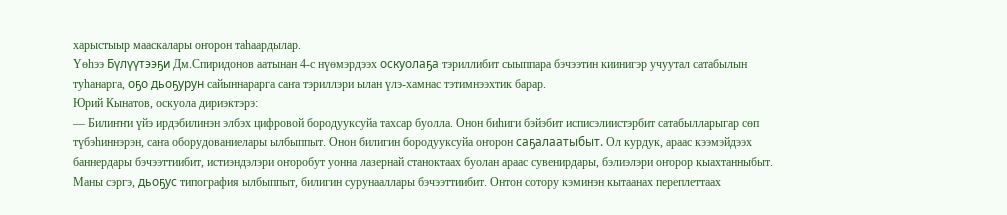харыстыыр мааскалары оҥорон таһаардылар.
Үөһээ Бүлүүтээҕи Дм.Спиридонов аатынан 4-с нүөмэрдээх оскуолаҕа тэриллибит сыыппара бэчээтин киинигэр учуутал сатабылын туһанарга, оҕо дьоҕурун сайыннарарга саҥа тэриллэри ылан үлэ-хамнас тэтимнээхтик барар.
Юрий Кынатов, оскуола дириэктэрэ:
— Билиҥҥи үйэ ирдэбилинэн элбэх цифровой бородууксуйа тахсар буолла. Онон биһиги бэйэбит исписэлиистэрбит сатабылларыгар сөп түбэһиннэрэн, саҥа оборудованиелары ылбыппыт. Онон билигин бородууксуйа оҥорон саҕалаатыбыт. Ол курдук, араас кээмэйдээх баннердары бэчээттиибит, истиэндэлэри оҥоробут уонна лазернай станоктаах буолан араас сувенирдары, бэлиэлэри оҥорор кыахтанныбыт. Маны сэргэ, дьоҕус типография ылбыппыт, билигин сурунааллары бэчээттиибит. Онтон сотору кэминэн кытаанах переплеттаах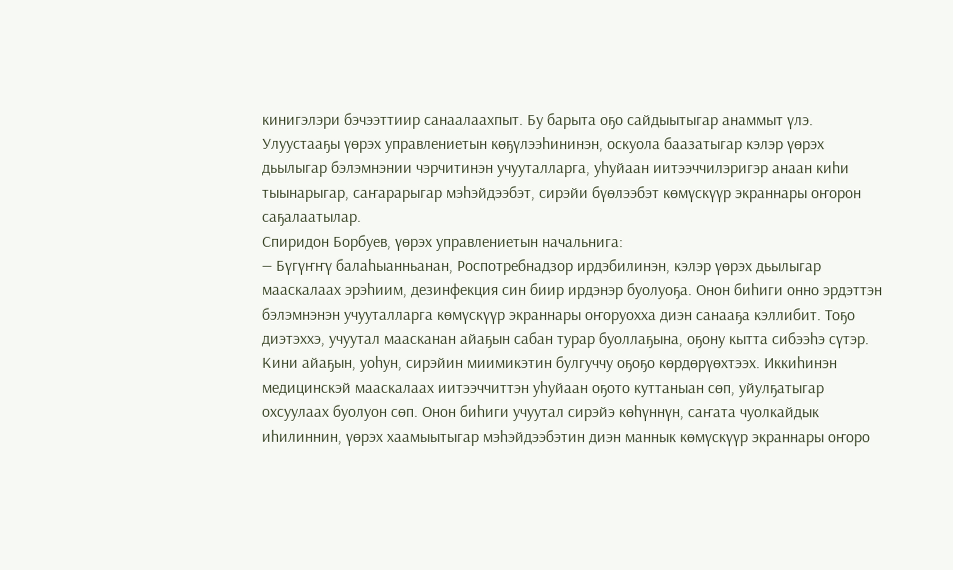кинигэлэри бэчээттиир санаалаахпыт. Бу барыта оҕо сайдыытыгар анаммыт үлэ.
Улуустааҕы үөрэх управлениетын көҕүлээһининэн, оскуола баазатыгар кэлэр үөрэх дьылыгар бэлэмнэнии чэрчитинэн учууталларга, уһуйаан иитээччилэригэр анаан киһи тыынарыгар, саҥарарыгар мэһэйдээбэт, сирэйи бүөлээбэт көмүскүүр экраннары оҥорон саҕалаатылар.
Спиридон Борбуев, үөрэх управлениетын начальнига:
— Бүгүҥҥү балаһыанньанан, Роспотребнадзор ирдэбилинэн, кэлэр үөрэх дьылыгар мааскалаах эрэһиим, дезинфекция син биир ирдэнэр буолуоҕа. Онон биһиги онно эрдэттэн бэлэмнэнэн учууталларга көмүскүүр экраннары оҥоруохха диэн санааҕа кэллибит. Тоҕо диэтэххэ, учуутал маасканан айаҕын сабан турар буоллаҕына, оҕону кытта сибээһэ сүтэр. Кини айаҕын, уоһун, сирэйин миимикэтин булгуччу оҕоҕо көрдөрүөхтээх. Иккиһинэн медицинскэй мааскалаах иитээччиттэн уһуйаан оҕото куттаныан сөп, уйулҕатыгар охсуулаах буолуон сөп. Онон биһиги учуутал сирэйэ көһүннүн, саҥата чуолкайдык иһилиннин, үөрэх хаамыытыгар мэһэйдээбэтин диэн маннык көмүскүүр экраннары оҥоро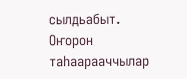сылдьабыт.
Оҥорон таһаарааччылар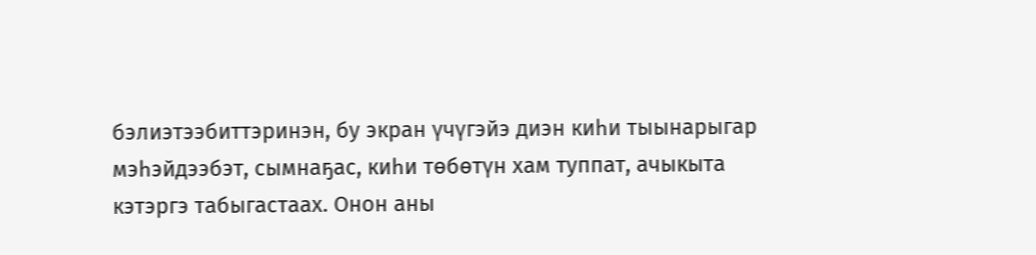бэлиэтээбиттэринэн, бу экран үчүгэйэ диэн киһи тыынарыгар мэһэйдээбэт, сымнаҕас, киһи төбөтүн хам туппат, ачыкыта кэтэргэ табыгастаах. Онон аны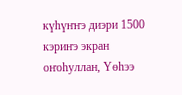күһүҥҥэ диэри 1500 кэриҥэ экран оҥоһуллан, Үөһээ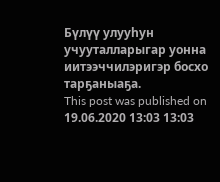Бүлүү улууһун учууталларыгар уонна иитээччилэригэр босхо тарҕаныаҕа.
This post was published on 19.06.2020 13:03 13:03